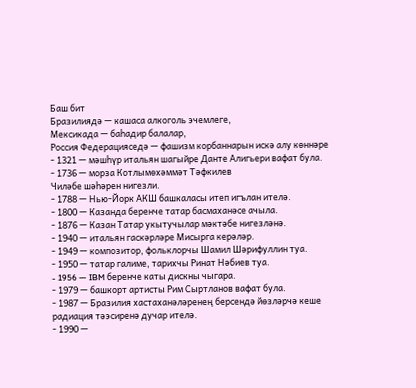Баш бит
Бразилиядә — кашаса алкоголь эчемлеге,
Мексикада — баһадир балалар,
Россия Федерацияседә — фашизм корбаннарын искә алу көннәре
- 1321 — мәшһүр итальян шагыйре Данте Алигьери вафат була.
- 1736 — морза Котлымөхәммәт Тәфкилев
Чиләбе шәһәрен нигезли.
- 1788 — Нью-Йорк АКШ башкаласы итеп игълан ителә.
- 1800 — Казанда беренче татар басмаханәсе ачыла.
- 1876 — Казан Татар укытучылар мәктәбе нигезләнә.
- 1940 — итальян гаскәрләре Мисырга керәләр.
- 1949 — композитор, фольклорчы Шамил Шәрифуллин туа.
- 1950 — татар галиме, тарихчы Ринат Нәбиев туа.
- 1956 — IBM беренче каты дискны чыгара.
- 1979 — башкорт артисты Рим Сыртланов вафат була.
- 1987 — Бразилия хастаханәләренең берсендә йөзләрчә кеше радиация тәэсиренә дучар ителә.
- 1990 —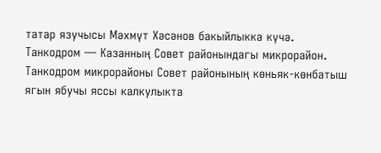татар язучысы Мәхмүт Хәсәнов бакыйлыкка күчә.
Танкодром — Казанның Совет районындагы микрорайон. Танкодром микрорайоны Совет районының көньяк-көнбатыш ягын ябучы яссы калкулыкта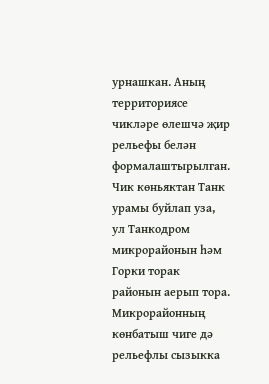урнашкан. Аның территориясе чикләре өлешчә җир рельефы белән формалаштырылган. Чик көньяктан Танк урамы буйлап уза, ул Танкодром микрорайонын һәм Горки торак районын аерып тора. Микрорайонның көнбатыш чиге дә рельефлы сызыкка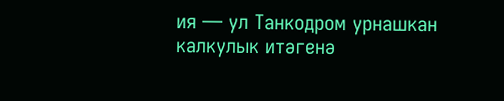ия — ул Танкодром урнашкан калкулык итәгенә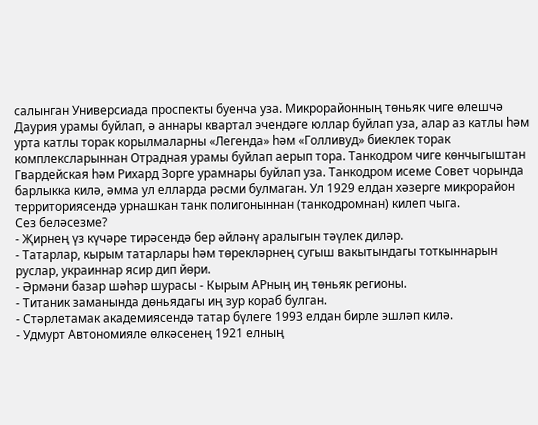салынган Универсиада проспекты буенча уза. Микрорайонның төньяк чиге өлешчә Даурия урамы буйлап, ә аннары квартал эчендәге юллар буйлап уза, алар аз катлы һәм урта катлы торак корылмаларны «Легенда» һәм «Голливуд» биеклек торак комплексларыннан Отрадная урамы буйлап аерып тора. Танкодром чиге көнчыгыштан Гвардейская һәм Рихард Зорге урамнары буйлап уза. Танкодром исеме Совет чорында барлыкка килә, әмма ул елларда рәсми булмаган. Ул 1929 елдан хәзерге микрорайон территориясендә урнашкан танк полигоныннан (танкодромнан) килеп чыга.
Сез беләсезме?
- Җирнең үз күчәре тирәсендә бер әйләнү аралыгын тәүлек диләр.
- Татарлар, кырым татарлары һәм төрекләрнең сугыш вакытындагы тоткыннарын руслар, украиннар ясир дип йөри.
- Әрмәни базар шәһәр шурасы - Кырым АРның иң төньяк регионы.
- Титаник заманында дөньядагы иң зур кораб булган.
- Стәрлетамак академиясендә татар бүлеге 1993 елдан бирле эшләп килә.
- Удмурт Автономияле өлкәсенең 1921 елның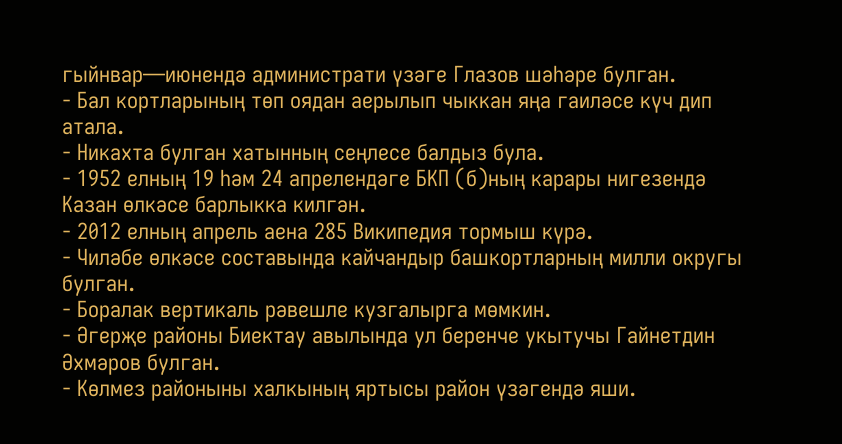гыйнвар—июнендә администрати үзәге Глазов шәһәре булган.
- Бал кортларының төп оядан аерылып чыккан яңа гаиләсе күч дип атала.
- Никахта булган хатынның сеңлесе балдыз була.
- 1952 елның 19 һәм 24 апрелендәге БКП (б)ның карары нигезендә Казан өлкәсе барлыкка килгән.
- 2012 елның апрель аена 285 Википедия тормыш күрә.
- Чиләбе өлкәсе составында кайчандыр башкортларның милли округы булган.
- Боралак вертикаль рәвешле кузгалырга мөмкин.
- Әгерҗе районы Биектау авылында ул беренче укытучы Гайнетдин Әхмәров булган.
- Көлмез районыны халкының яртысы район үзәгендә яши.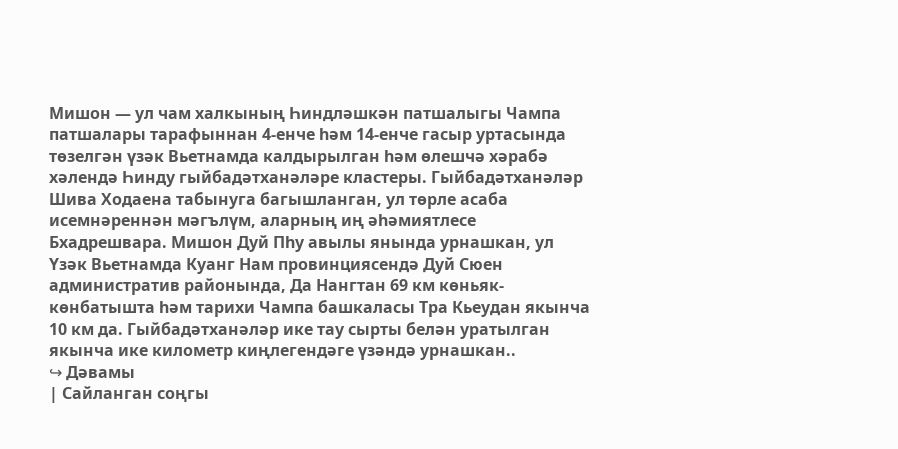Мишон — ул чам халкының Һиндләшкән патшалыгы Чампа патшалары тарафыннан 4-енче һәм 14-енче гасыр уртасында төзелгән үзәк Вьетнамда калдырылган һәм өлешчә хәрабә хәлендә Һинду гыйбадәтханәләре кластеры. Гыйбадәтханәләр Шива Ходаена табынуга багышланган, ул төрле асаба исемнәреннән мәгълүм, аларның иң әһәмиятлесе Бхадрешвара. Мишон Дуй Пһу авылы янында урнашкан, ул Үзәк Вьетнамда Куанг Нам провинциясендә Дуй Сюен административ районында, Да Нангтан 69 км көньяк-көнбатышта һәм тарихи Чампа башкаласы Тра Кьеудан якынча 10 км да. Гыйбадәтханәләр ике тау сырты белән уратылган якынча ике километр киңлегендәге үзәндә урнашкан..
↪ Дәвамы
| Сайланган cоңгы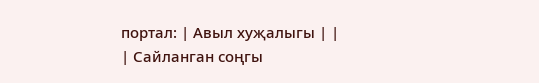портал: | Авыл хуҗалыгы | |
| Сайланган cоңгы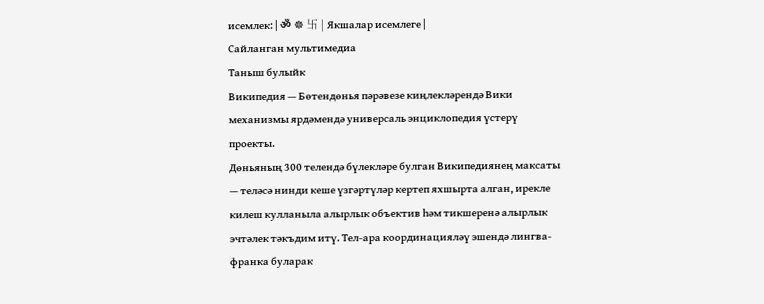исемлек: | ॐ ☸ 卐 | Якшалар исемлеге |
Сайланган мультимедиа
Таныш булыйк
Википедия — Бөтендөнья пәрәвезе киңлекләрендә Вики механизмы ярдәмендә универсаль энциклопедия үстерү проекты.
Дөньяның 300 телендә бүлекләре булган Википедиянең максаты — теләсә нинди кеше үзгәртүләр кертеп яхшырта алган, ирекле килеш кулланыла алырлык объектив һәм тикшеренә алырлык эчтәлек тәкъдим итү. Тел-ара координацияләү эшендә лингва-франка буларак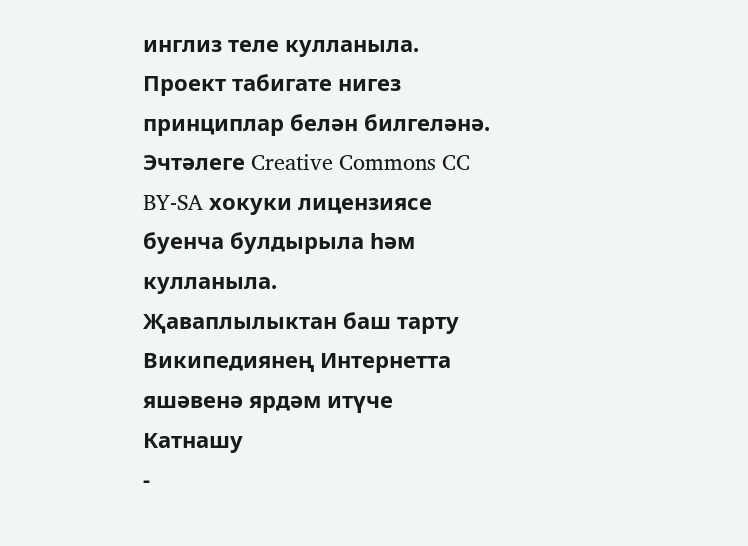инглиз теле кулланыла.
Проект табигате нигез принциплар белән билгеләнә. Эчтәлеге Creative Commons CC BY-SA хокуки лицензиясе буенча булдырыла һәм кулланыла.
Җаваплылыктан баш тарту
Википедиянең Интернетта яшәвенә ярдәм итүче
Катнашу
-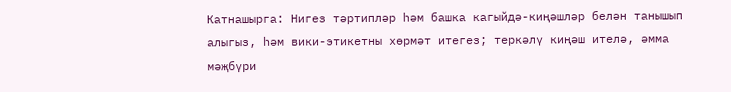Катнашырга: Нигез тәртипләр һәм башка кагыйдә-киңәшләр белән танышып алыгыз, һәм вики-этикетны хөрмәт итегез; теркәлү киңәш ителә, әмма мәҗбүри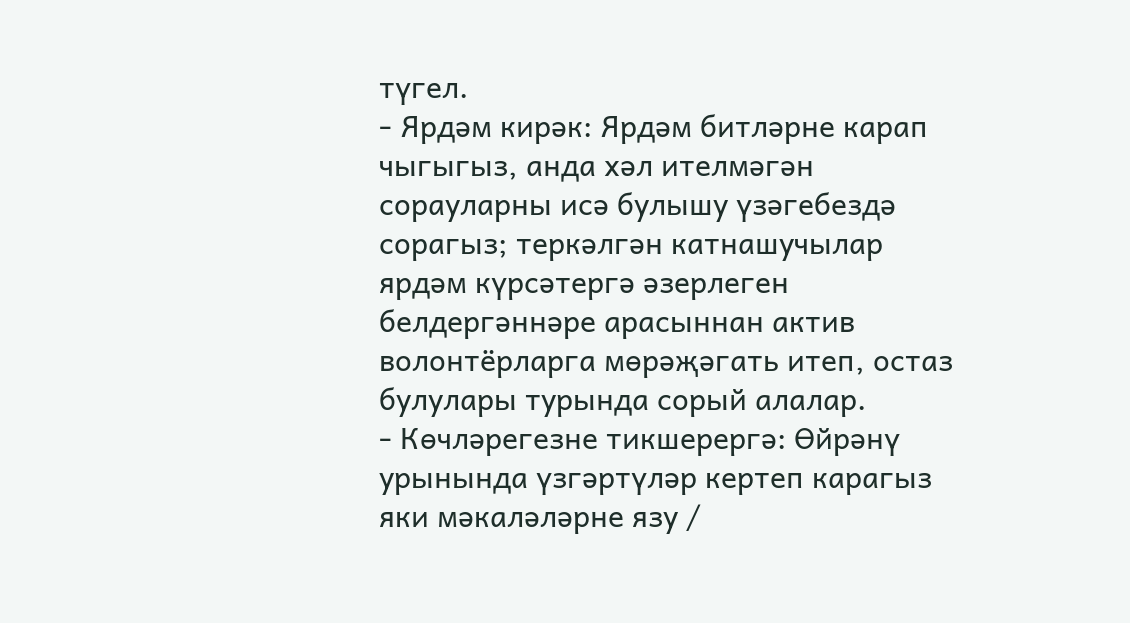түгел.
- Ярдәм кирәк: Ярдәм битләрне карап чыгыгыз, анда хәл ителмәгән сорауларны исә булышу үзәгебездә сорагыз; теркәлгән катнашучылар ярдәм күрсәтергә әзерлеген белдергәннәре арасыннан актив волонтёрларга мөрәҗәгать итеп, остаз булулары турында сорый алалар.
- Көчләрегезне тикшерергә: Өйрәнү урынында үзгәртүләр кертеп карагыз яки мәкаләләрне язу /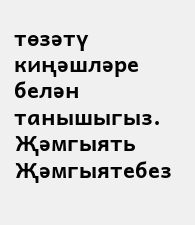төзәтү киңәшләре белән танышыгыз.
Җәмгыять
Җәмгыятебез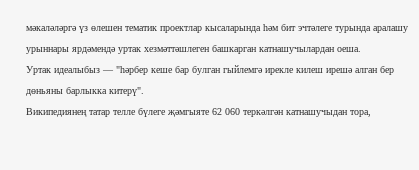мәкаләләргә үз өлешен тематик проектлар кысаларында һәм бит эчтәлеге турында аралашу урыннары ярдәмендә уртак хезмәттәшлеген башкарган катнашучылардан оеша.
Уртак идеалыбыз — "һәрбер кеше бар булган гыйлемгә ирекле килеш ирешә алган бер дөньяны барлыкка китерү".
Википедиянең татар телле бүлеге җәмгыяте 62 060 теркәлгән катнашучыдан тора,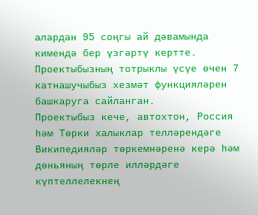алардан 95 соңгы ай дәвамында кимендә бер үзгәртү кертте. Проектыбызның тотрыклы үсүе өчен 7 катнашучыбыз хезмәт функцияләрен башкаруга сайланган.
Проектыбыз кече, автохтон, Россия һәм Төрки халыклар телләрендәге Википедияләр төркемнәренә керә һәм дөньяның төрле илләрдәге күптеллелекнең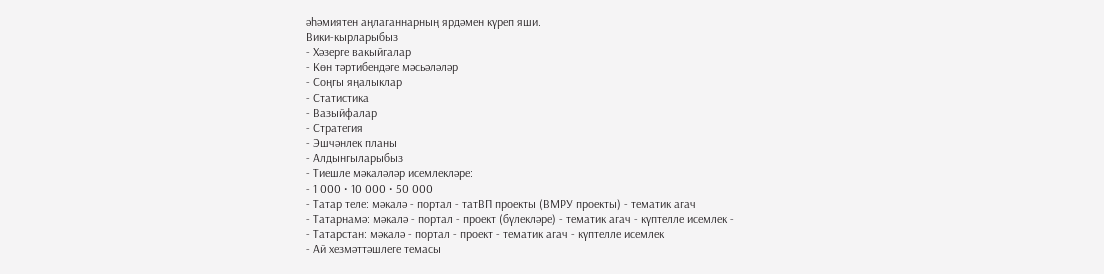әһәмиятен аңлаганнарның ярдәмен күреп яши.
Вики-кырларыбыз
- Хәзерге вакыйгалар
- Көн тәртибендәге мәсьәләләр
- Соңгы яңалыклар
- Статистика
- Вазыйфалар
- Стратегия
- Эшчәнлек планы
- Алдынгыларыбыз
- Тиешле мәкаләләр исемлекләре:
- 1 000 • 10 000 • 50 000
- Татар теле: мәкалә - портал - татВП проекты (ВМРУ проекты) - тематик агач
- Татарнамә: мәкалә - портал - проект (бүлекләре) - тематик агач - күптелле исемлек -
- Татарстан: мәкалә - портал - проект - тематик агач - күптелле исемлек
- Ай хезмәттәшлеге темасы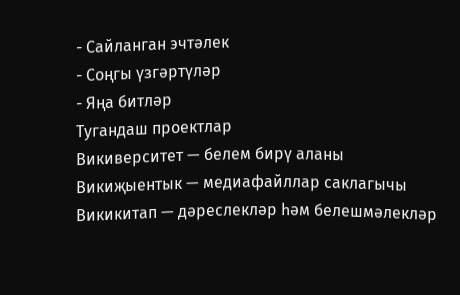- Сайланган эчтәлек
- Соңгы үзгәртүләр
- Яңа битләр
Тугандаш проектлар
Викиверситет — белем бирү аланы
Викиҗыентык — медиафайллар саклагычы
Викикитап — дәреслекләр һәм белешмәлекләр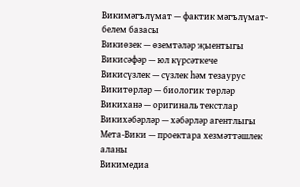Викимәгълүмат — фактик мәгълүмат-белем базасы
Викиөзек — өземтәләр җыентыгы
Викисәфәр — юл күрсәткече
Викисүзлек — сүзлек һәм тезаурус
Викитөрләр — биологик төрләр
Викиханә — оригиналь текстлар
Викихәбәрләр — хәбәрләр агентлыгы
Мета-Вики — проектара хезмәттәшлек аланы
Викимедиа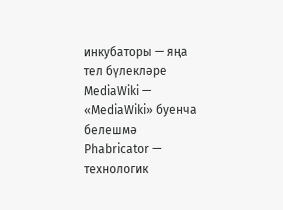инкубаторы — яңа тел бүлекләре
MediaWiki — «MediaWiki» буенча белешмә
Phabricator — технологик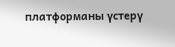платформаны үстерү